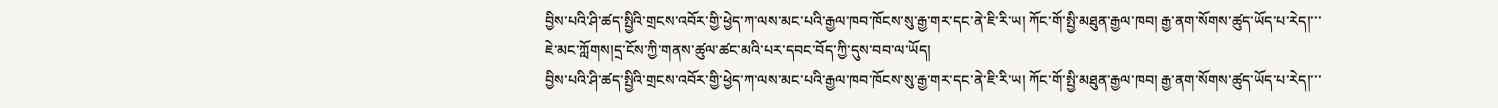བྱིས་པའི་ཤི་ཚད་སྤྱིའི་གྲངས་འབོར་གྱི་ཕྱེད་ཀ་ལས་མང་པའི་རྒྱལ་ཁབ་ཁོངས་སུ་རྒྱ་གར་དང་ནེ་ཇི་རི་ཡ། ཀོང་གོ་སྤྱི་མཐུན་རྒྱལ་ཁབ། རྒྱ་ནག་སོགས་ཚུད་ཡོད་པ་རེད།་་་
ཇེ་མང་ཀློགས།དྲ་ངོས་ཀྱི་གནས་ཚུལ་ཚང་མའི་པར་དབང་བོད་ཀྱི་དུས་བབ་ལ་ཡོད།
བྱིས་པའི་ཤི་ཚད་སྤྱིའི་གྲངས་འབོར་གྱི་ཕྱེད་ཀ་ལས་མང་པའི་རྒྱལ་ཁབ་ཁོངས་སུ་རྒྱ་གར་དང་ནེ་ཇི་རི་ཡ། ཀོང་གོ་སྤྱི་མཐུན་རྒྱལ་ཁབ། རྒྱ་ནག་སོགས་ཚུད་ཡོད་པ་རེད།་་་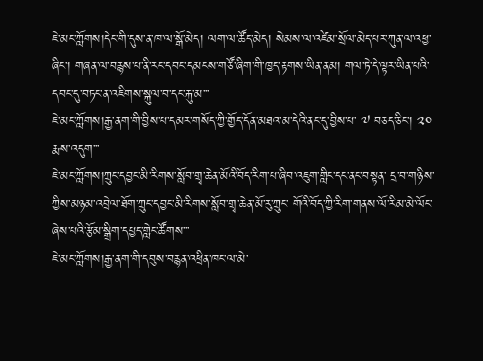ཇེ་མང་ཀློགས།དེང་གི་དུས་ན་ཁ་ལ་སྒོ་མེད། ལག་ལ་ཚོད་མེད། སེམས་ལ་འཛེམ་སྲོལ་མེད་པར་ཀུན་ལ་འཕྱ་ཞིང་། གཞན་ལ་བརྙས་པ་ནི་རང་དབང་དམངས་གཙོ་ཞིག་གི་ཁྱད་རྟགས་ཡིན་ནམ། གལ་ཏེ་དེ་ལྟར་ཡིན་པའི་དབང་དུ་བཏང་ན་འཇིགས་སྐུལ་བ་དང་རྐུ་མ་་་
ཇེ་མང་ཀློགས།རྒྱ་ནག་གི་བྱིས་པ་དམར་གསོད་ཀྱི་གྱོད་དོན་མཐའ་མ་དེའི་ནང་དུ་བྱིས་པ་ ༧ བཅད་ཅིང་། ༢༠ རྨས་འདུག་་་
ཇེ་མང་ཀློགས།ཀྲུང་དབྱང་མི་རིགས་སློབ་གྲྭ་ཆེན་མོའི་བོད་རིག་པ་ཞིབ་འཇུག་གླིང་དང་ནང་བསྟན་ དྲ་བ་གཉིས་ཀྱིས་མཉམ་འབྲེལ་ཐོག་ཀྲུང་དབྱང་མི་རིགས་སློབ་གྲྭ་ཆེན་མོ་རུ་ཀྲུང་ གོའི་བོད་ཀྱི་རིག་གནས་ལོ་རིམ་མེ་ལོང་ཞེས་པའི་རྩོམ་སྒྲིག་དཔྱད་གླེང་ཚོགས་་་
ཇེ་མང་ཀློགས།རྒྱ་ནག་གི་དབུས་བརྙན་འཕྲིན་ཁང་ལ་མེ་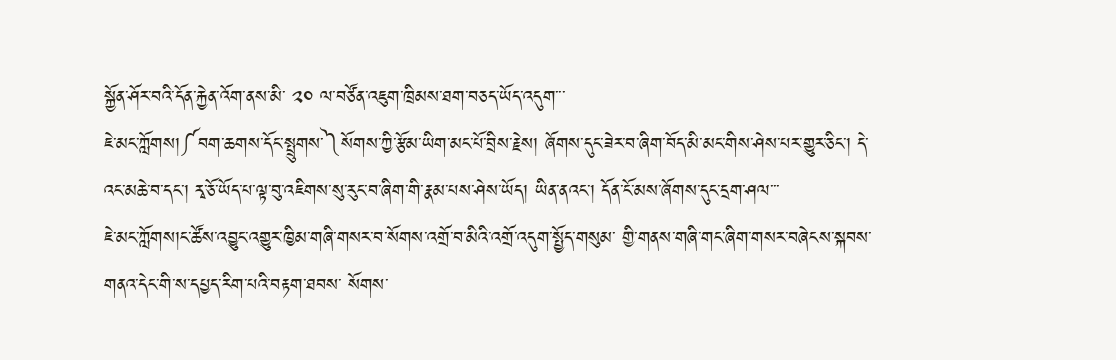སྐྱོན་ཤོར་བའི་དོན་རྐྱེན་འོག་ནས་མི་ ༢༠ ལ་བཙོན་འཇུག་ཁྲིམས་ཐག་བཅད་ཡོད་འདུག་་་
ཇེ་མང་ཀློགས།༼བག་ཆགས་དོང་སྤྲུགས་༽སོགས་ཀྱི་རྩོམ་ཡིག་མང་པོ་བྲིས་རྗེས། ཞོགས་དུང་ཟེར་བ་ཞིག་བོད་མི་མང་གིས་ཤེས་པར་གྱུར་ཅིང་། དེ་འང་མཆེ་བ་དང་། རྭ་ཅོ་ཡོད་པ་ལྟ་བུ་འཇིགས་སུ་རུང་བ་ཞིག་གི་རྣམ་པས་ཤེས་ཡོད། ཡིན་ནའང་། དོན་ངོ་མས་ཞོགས་དུང་དྲག་ཤལ་་་
ཇེ་མང་ཀློགས།ང་ཚོས་འབྱུང་འགྱུར་ཁྱིམ་གཞི་གསར་བ་སོགས་འགྲོ་བ་མིའི་འགྲོ་འདུག་སྤྱོད་གསུམ་ གྱི་གནས་གཞི་གང་ཞིག་གསར་བཞེངས་སྐབས་གནའ་དེང་གི་ས་དཔྱད་རིག་པའི་བརྟག་ཐབས་ སོགས་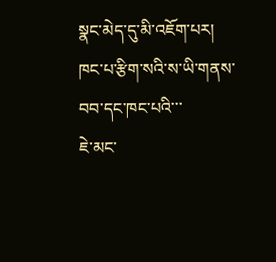སྣང་མེད་དུ་མི་འཇོག་པར། ཁང་པ་རྩིག་སའི་ས་ཡི་གནས་བབ་དང་ཁང་པའི་་་
ཇེ་མང་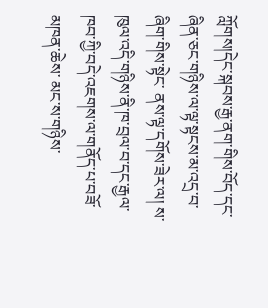ཀློགས།དེང་སྐབས་རྒྱ་ནག་གིས་བོད་དང་ཞིན་ཅང་གཉིས་ལ་ལྟ་སྟངས་མ་འདྲ་བ་ཞིག་གིས་སྟེང་ ནས་ལྟ་དགོས་ཟེར་ལ། ས་ཁུལ་འདི་གཉིས་ནི་ཁ་བྲལ་བ་དང་རྒྱལ་ཁབ་ཀྱི་བདེ་འཇགས་ལ་གནོད་པ་བཟོ་མཁན་ཆེས་ མང་ས་གཉིས་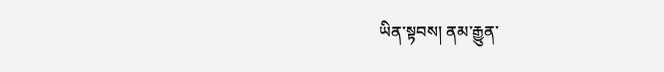ཡིན་སྟབས། ནམ་རྒྱུན་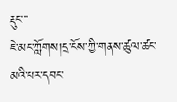རྡུང་་་
ཇེ་མང་ཀློགས།དྲ་ངོས་ཀྱི་གནས་ཚུལ་ཚང་མའི་པར་དབང་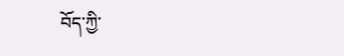བོད་ཀྱི་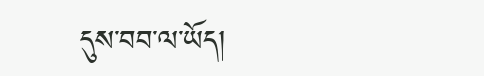དུས་བབ་ལ་ཡོད།